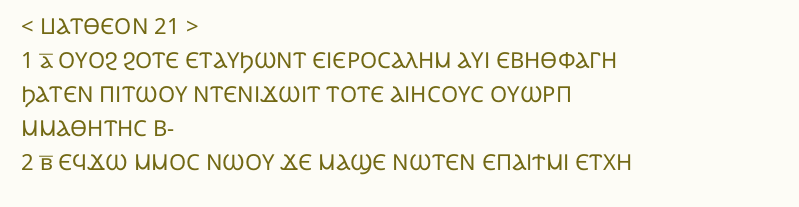< ⳘⲀⲦⲐⲈⲞⲚ 21 >
1 ⲁ̅ ⲞⲨⲞϨ ϨⲞⲦⲈ ⲈⲦⲀⲨϦⲰⲚⲦ ⲈⲒⲈⲢⲞⲤⲀⲖⲎⲘ ⲀⲨⲒ ⲈⲂⲎⲐⲪⲀⲄⲎ ϦⲀⲦⲈⲚ ⲠⲒⲦⲰⲞⲨ ⲚⲦⲈⲚⲒϪⲰⲒⲦ ⲦⲞⲦⲈ ⲀⲒⲎⲤⲞⲨⲤ ⲞⲨⲰⲢⲠ ⲘⲘⲀⲐⲎⲦⲎⲤ Ⲃ-
2 ⲃ̅ ⲈϤϪⲰ ⲘⲘⲞⲤ ⲚⲰⲞⲨ ϪⲈ ⲘⲀϢⲈ ⲚⲰⲦⲈⲚ ⲈⲠⲀⲒϮⲘⲒ ⲈⲦⲬⲎ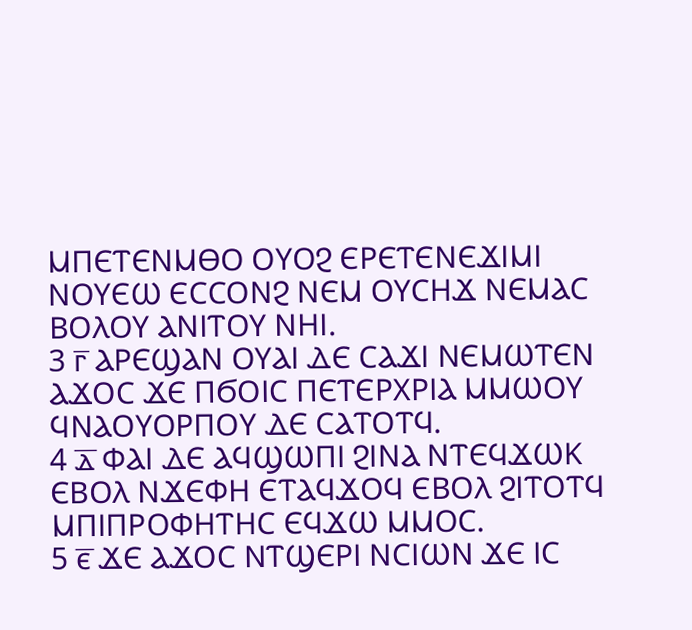ⲘⲠⲈⲦⲈⲚⲘⲐⲞ ⲞⲨⲞϨ ⲈⲢⲈⲦⲈⲚⲈϪⲒⲘⲒ ⲚⲞⲨⲈⲰ ⲈⲤⲤⲞⲚϨ ⲚⲈⲘ ⲞⲨⲤⲎϪ ⲚⲈⲘⲀⲤ ⲂⲞⲖⲞⲨ ⲀⲚⲒⲦⲞⲨ ⲚⲎⲒ.
3 ⲅ̅ ⲀⲢⲈϢⲀⲚ ⲞⲨⲀⲒ ⲆⲈ ⲤⲀϪⲒ ⲚⲈⲘⲰⲦⲈⲚ ⲀϪⲞⲤ ϪⲈ ⲠϬⲞⲒⲤ ⲠⲈⲦⲈⲢⲬⲢⲒⲀ ⲘⲘⲰⲞⲨ ϤⲚⲀⲞⲨⲞⲢⲠⲞⲨ ⲆⲈ ⲤⲀⲦⲞⲦϤ.
4 ⲇ̅ ⲪⲀⲒ ⲆⲈ ⲀϤϢⲰⲠⲒ ϨⲒⲚⲀ ⲚⲦⲈϤϪⲰⲔ ⲈⲂⲞⲖ ⲚϪⲈⲪⲎ ⲈⲦⲀϤϪⲞϤ ⲈⲂⲞⲖ ϨⲒⲦⲞⲦϤ ⲘⲠⲒⲠⲢⲞⲪⲎⲦⲎⲤ ⲈϤϪⲰ ⲘⲘⲞⲤ.
5 ⲉ̅ ϪⲈ ⲀϪⲞⲤ ⲚⲦϢⲈⲢⲒ ⲚⲤⲒⲰⲚ ϪⲈ ⲒⲤ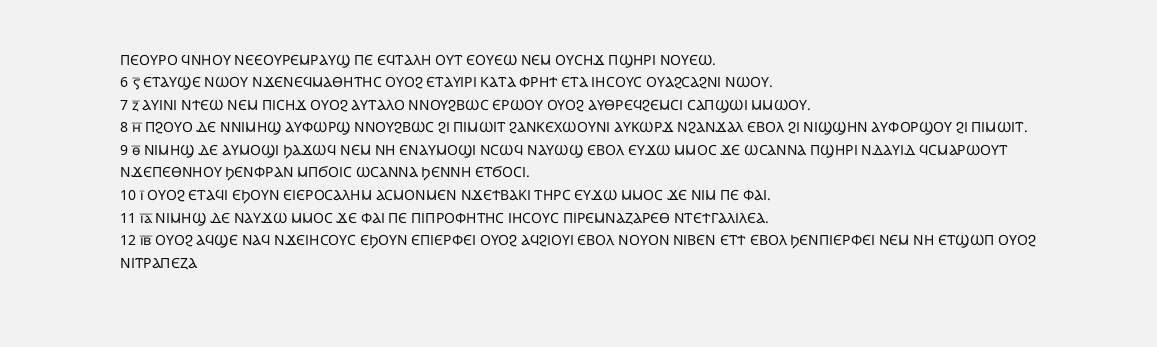ⲠⲈⲞⲨⲢⲞ ϤⲚⲎⲞⲨ ⲚⲈⲈⲞⲨⲢⲈⲘⲢⲀⲨϢ ⲠⲈ ⲈϤⲦⲀⲖⲎ ⲞⲨⲦ ⲈⲞⲨⲈⲰ ⲚⲈⲘ ⲞⲨⲤⲎϪ ⲠϢⲎⲢⲒ ⲚⲞⲨⲈⲰ.
6 ⲋ̅ ⲈⲦⲀⲨϢⲈ ⲚⲰⲞⲨ ⲚϪⲈⲚⲈϤⲘⲀⲐⲎⲦⲎⲤ ⲞⲨⲞϨ ⲈⲦⲀⲨⲒⲢⲒ ⲔⲀⲦⲀ ⲪⲢⲎϮ ⲈⲦⲀ ⲒⲎⲤⲞⲨⲤ ⲞⲨⲀϨⲤⲀϨⲚⲒ ⲚⲰⲞⲨ.
7 ⲍ̅ ⲀⲨⲒⲚⲒ ⲚϮⲈⲰ ⲚⲈⲘ ⲠⲒⲤⲎϪ ⲞⲨⲞϨ ⲀⲨⲦⲀⲖⲞ ⲚⲚⲞⲨϨⲂⲰⲤ ⲈⲢⲰⲞⲨ ⲞⲨⲞϨ ⲀⲨⲐⲢⲈϤϨⲈⲘⲤⲒ ⲤⲀⲠϢⲰⲒ ⲘⲘⲰⲞⲨ.
8 ⲏ̅ ⲠϨⲞⲨⲞ ⲆⲈ ⲚⲚⲒⲘⲎϢ ⲀⲨⲪⲰⲢϢ ⲚⲚⲞⲨϨⲂⲰⲤ ϨⲒ ⲠⲒⲘⲰⲒⲦ ϨⲀⲚⲔⲈⲬⲰⲞⲨⲚⲒ ⲀⲨⲔⲰⲢϪ ⲚϨⲀⲚϪⲀⲖ ⲈⲂⲞⲖ ϨⲒ ⲚⲒϢϢⲎⲚ ⲀⲨⲪⲞⲢϢⲞⲨ ϨⲒ ⲠⲒⲘⲰⲒⲦ.
9 ⲑ̅ ⲚⲒⲘⲎϢ ⲆⲈ ⲀⲨⲘⲞϢⲒ ϦⲀϪⲰϤ ⲚⲈⲘ ⲚⲎ ⲈⲚⲀⲨⲘⲞϢⲒ ⲚⲤⲰϤ ⲚⲀⲨⲰϢ ⲈⲂⲞⲖ ⲈⲨϪⲰ ⲘⲘⲞⲤ ϪⲈ ⲰⲤⲀⲚⲚⲀ ⲠϢⲎⲢⲒ ⲚⲆⲀⲨⲒⲆ ϤⲤⲘⲀⲢⲰⲞⲨⲦ ⲚϪⲈⲠⲈⲐⲚⲎⲞⲨ ϦⲈⲚⲪⲢⲀⲚ ⲘⲠϬⲞⲒⲤ ⲰⲤⲀⲚⲚⲀ ϦⲈⲚⲚⲎ ⲈⲦϬⲞⲤⲒ.
10 ⲓ̅ ⲞⲨⲞϨ ⲈⲦⲀϤⲒ ⲈϦⲞⲨⲚ ⲈⲒⲈⲢⲞⲤⲀⲖⲎⲘ ⲀⲤⲘⲞⲚⲘⲈⲚ ⲚϪⲈϮⲂⲀⲔⲒ ⲦⲎⲢⲤ ⲈⲨϪⲰ ⲘⲘⲞⲤ ϪⲈ ⲚⲒⲘ ⲠⲈ ⲪⲀⲒ.
11 ⲓ̅ⲁ̅ ⲚⲒⲘⲎϢ ⲆⲈ ⲚⲀⲨϪⲰ ⲘⲘⲞⲤ ϪⲈ ⲪⲀⲒ ⲠⲈ ⲠⲒⲠⲢⲞⲪⲎⲦⲎⲤ ⲒⲎⲤⲞⲨⲤ ⲠⲒⲢⲈⲘⲚⲀⲌⲀⲢⲈⲐ ⲚⲦⲈϮⲄⲀⲖⲒⲖⲈⲀ.
12 ⲓ̅ⲃ̅ ⲞⲨⲞϨ ⲀϤϢⲈ ⲚⲀϤ ⲚϪⲈⲒⲎⲤⲞⲨⲤ ⲈϦⲞⲨⲚ ⲈⲠⲒⲈⲢⲪⲈⲒ ⲞⲨⲞϨ ⲀϤϨⲒⲞⲨⲒ ⲈⲂⲞⲖ ⲚⲞⲨⲞⲚ ⲚⲒⲂⲈⲚ ⲈⲦϮ ⲈⲂⲞⲖ ϦⲈⲚⲠⲒⲈⲢⲪⲈⲒ ⲚⲈⲘ ⲚⲎ ⲈⲦϢⲰⲠ ⲞⲨⲞϨ ⲚⲒⲦⲢⲀⲠⲈⲌⲀ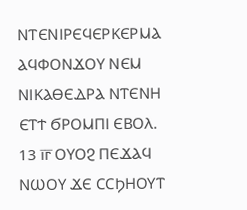ⲚⲦⲈⲚⲒⲢⲈϤⲈⲢⲔⲈⲢⲘⲀ ⲀϤⲪⲞⲚϪⲞⲨ ⲚⲈⲘ ⲚⲒⲔⲀⲐⲈⲆⲢⲀ ⲚⲦⲈⲚⲎ ⲈⲦϮ ϬⲢⲞⲘⲠⲒ ⲈⲂⲞⲖ.
13 ⲓ̅ⲅ̅ ⲞⲨⲞϨ ⲠⲈϪⲀϤ ⲚⲰⲞⲨ ϪⲈ ⲤⲤϦⲎⲞⲨⲦ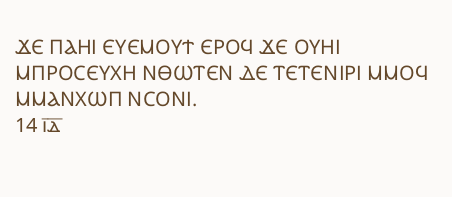ϪⲈ ⲠⲀⲎⲒ ⲈⲨⲈⲘⲞⲨϮ ⲈⲢⲞϤ ϪⲈ ⲞⲨⲎⲒ ⲘⲠⲢⲞⲤⲈⲨⲬⲎ ⲚⲐⲰⲦⲈⲚ ⲆⲈ ⲦⲈⲦⲈⲚⲒⲢⲒ ⲘⲘⲞϤ ⲘⲘⲀⲚⲬⲰⲠ ⲚⲤⲞⲚⲒ.
14 ⲓ̅ⲇ̅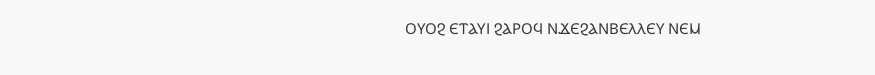ⲞⲨⲞϨ ⲈⲦⲀⲨⲒ ϨⲀⲢⲞϤ ⲚϪⲈϨⲀⲚⲂⲈⲖⲖⲈⲨ ⲚⲈⲘ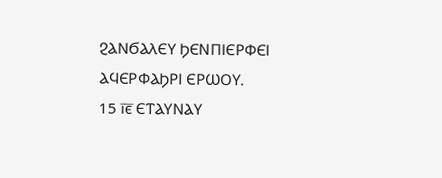ϨⲀⲚϬⲀⲖⲈⲨ ϦⲈⲚⲠⲒⲈⲢⲪⲈⲒ ⲀϤⲈⲢⲪⲀϦⲢⲒ ⲈⲢⲰⲞⲨ.
15 ⲓ̅ⲉ̅ ⲈⲦⲀⲨⲚⲀⲨ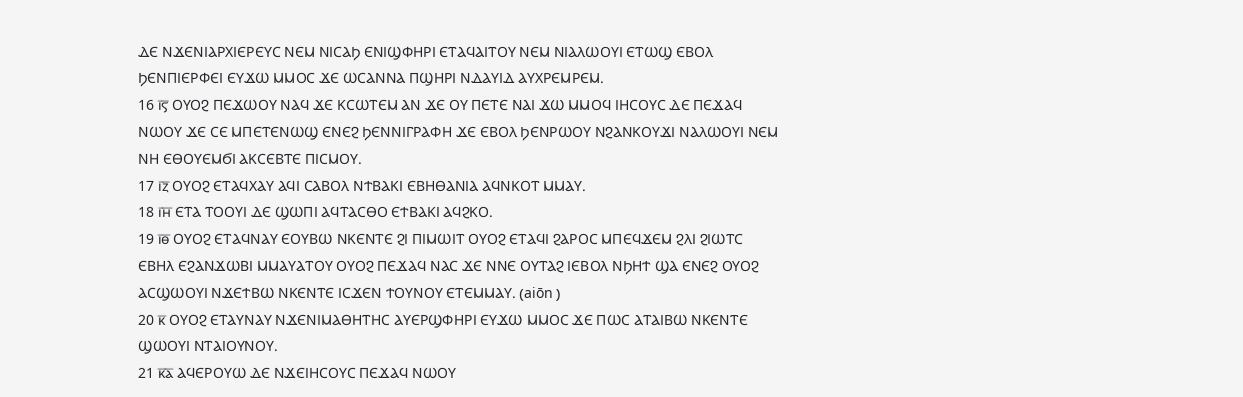ⲆⲈ ⲚϪⲈⲚⲒⲀⲢⲬⲒⲈⲢⲈⲨⲤ ⲚⲈⲘ ⲚⲒⲤⲀϦ ⲈⲚⲒϢⲪⲎⲢⲒ ⲈⲦⲀϤⲀⲒⲦⲞⲨ ⲚⲈⲘ ⲚⲒⲀⲖⲰⲞⲨⲒ ⲈⲦⲰϢ ⲈⲂⲞⲖ ϦⲈⲚⲠⲒⲈⲢⲪⲈⲒ ⲈⲨϪⲰ ⲘⲘⲞⲤ ϪⲈ ⲰⲤⲀⲚⲚⲀ ⲠϢⲎⲢⲒ ⲚⲆⲀⲨⲒⲆ ⲀⲨⲬⲢⲈⲘⲢⲈⲘ.
16 ⲓ̅ⲋ̅ ⲞⲨⲞϨ ⲠⲈϪⲰⲞⲨ ⲚⲀϤ ϪⲈ ⲔⲤⲰⲦⲈⲘ ⲀⲚ ϪⲈ ⲞⲨ ⲠⲈⲦⲈ ⲚⲀⲒ ϪⲰ ⲘⲘⲞϤ ⲒⲎⲤⲞⲨⲤ ⲆⲈ ⲠⲈϪⲀϤ ⲚⲰⲞⲨ ϪⲈ ⲤⲈ ⲘⲠⲈⲦⲈⲚⲰϢ ⲈⲚⲈϨ ϦⲈⲚⲚⲒⲄⲢⲀⲪⲎ ϪⲈ ⲈⲂⲞⲖ ϦⲈⲚⲢⲰⲞⲨ ⲚϨⲀⲚⲔⲞⲨϪⲒ ⲚⲀⲖⲰⲞⲨⲒ ⲚⲈⲘ ⲚⲎ ⲈⲐⲞⲨⲈⲘϬⲒ ⲀⲔⲤⲈⲂⲦⲈ ⲠⲒⲤⲘⲞⲨ.
17 ⲓ̅ⲍ̅ ⲞⲨⲞϨ ⲈⲦⲀϤⲬⲀⲨ ⲀϤⲒ ⲤⲀⲂⲞⲖ ⲚϮⲂⲀⲔⲒ ⲈⲂⲎⲐⲀⲚⲒⲀ ⲀϤⲚⲔⲞⲦ ⲘⲘⲀⲨ.
18 ⲓ̅ⲏ̅ ⲈⲦⲀ ⲦⲞⲞⲨⲒ ⲆⲈ ϢⲰⲠⲒ ⲀϤⲦⲀⲤⲐⲞ ⲈϮⲂⲀⲔⲒ ⲀϤϨⲔⲞ.
19 ⲓ̅ⲑ̅ ⲞⲨⲞϨ ⲈⲦⲀϤⲚⲀⲨ ⲈⲞⲨⲂⲰ ⲚⲔⲈⲚⲦⲈ ϨⲒ ⲠⲒⲘⲰⲒⲦ ⲞⲨⲞϨ ⲈⲦⲀϤⲒ ϨⲀⲢⲞⲤ ⲘⲠⲈϤϪⲈⲘ ϨⲖⲒ ϨⲒⲰⲦⲤ ⲈⲂⲎⲖ ⲈϨⲀⲚϪⲰⲂⲒ ⲘⲘⲀⲨⲀⲦⲞⲨ ⲞⲨⲞϨ ⲠⲈϪⲀϤ ⲚⲀⲤ ϪⲈ ⲚⲚⲈ ⲞⲨⲦⲀϨ ⲒⲈⲂⲞⲖ ⲚϦⲎϮ ϢⲀ ⲈⲚⲈϨ ⲞⲨⲞϨ ⲀⲤϢⲰⲞⲨⲒ ⲚϪⲈϮⲂⲰ ⲚⲔⲈⲚⲦⲈ ⲒⲤϪⲈⲚ ϮⲞⲨⲚⲞⲨ ⲈⲦⲈⲘⲘⲀⲨ. (aiōn )
20 ⲕ̅ ⲞⲨⲞϨ ⲈⲦⲀⲨⲚⲀⲨ ⲚϪⲈⲚⲒⲘⲀⲐⲎⲦⲎⲤ ⲀⲨⲈⲢϢⲪⲎⲢⲒ ⲈⲨϪⲰ ⲘⲘⲞⲤ ϪⲈ ⲠⲰⲤ ⲀⲦⲀⲒⲂⲰ ⲚⲔⲈⲚⲦⲈ ϢⲰⲞⲨⲒ ⲚⲦⲀⲒⲞⲨⲚⲞⲨ.
21 ⲕ̅ⲁ̅ ⲀϤⲈⲢⲞⲨⲰ ⲆⲈ ⲚϪⲈⲒⲎⲤⲞⲨⲤ ⲠⲈϪⲀϤ ⲚⲰⲞⲨ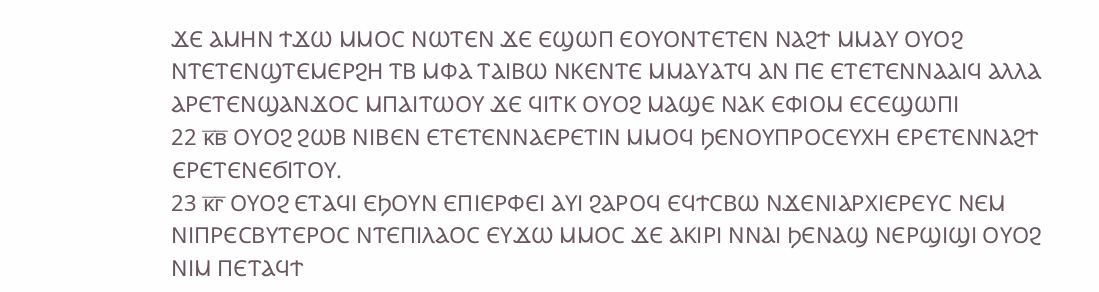ϪⲈ ⲀⲘⲎⲚ ϮϪⲰ ⲘⲘⲞⲤ ⲚⲰⲦⲈⲚ ϪⲈ ⲈϢⲰⲠ ⲈⲞⲨⲞⲚⲦⲈⲦⲈⲚ ⲚⲀϨϮ ⲘⲘⲀⲨ ⲞⲨⲞϨ ⲚⲦⲈⲦⲈⲚϢⲦⲈⲘⲈⲢϨⲎ ⲦⲂ ⲘⲪⲀ ⲦⲀⲒⲂⲰ ⲚⲔⲈⲚⲦⲈ ⲘⲘⲀⲨⲀⲦϤ ⲀⲚ ⲠⲈ ⲈⲦⲈⲦⲈⲚⲚⲀⲀⲒϤ ⲀⲖⲖⲀ ⲀⲢⲈⲦⲈⲚϢⲀⲚϪⲞⲤ ⲘⲠⲀⲒⲦⲰⲞⲨ ϪⲈ ϤⲒⲦⲔ ⲞⲨⲞϨ ⲘⲀϢⲈ ⲚⲀⲔ ⲈⲪⲒⲞⲘ ⲈⲤⲈϢⲰⲠⲒ
22 ⲕ̅ⲃ̅ ⲞⲨⲞϨ ϨⲰⲂ ⲚⲒⲂⲈⲚ ⲈⲦⲈⲦⲈⲚⲚⲀⲈⲢⲈⲦⲒⲚ ⲘⲘⲞϤ ϦⲈⲚⲞⲨⲠⲢⲞⲤⲈⲨⲬⲎ ⲈⲢⲈⲦⲈⲚⲚⲀϨϮ ⲈⲢⲈⲦⲈⲚⲈϬⲒⲦⲞⲨ.
23 ⲕ̅ⲅ̅ ⲞⲨⲞϨ ⲈⲦⲀϤⲒ ⲈϦⲞⲨⲚ ⲈⲠⲒⲈⲢⲪⲈⲒ ⲀⲨⲒ ϨⲀⲢⲞϤ ⲈϤϮⲤⲂⲰ ⲚϪⲈⲚⲒⲀⲢⲬⲒⲈⲢⲈⲨⲤ ⲚⲈⲘ ⲚⲒⲠⲢⲈⲤⲂⲨⲦⲈⲢⲞⲤ ⲚⲦⲈⲠⲒⲖⲀⲞⲤ ⲈⲨϪⲰ ⲘⲘⲞⲤ ϪⲈ ⲀⲔⲒⲢⲒ ⲚⲚⲀⲒ ϦⲈⲚⲀϢ ⲚⲈⲢϢⲒϢⲒ ⲞⲨⲞϨ ⲚⲒⲘ ⲠⲈⲦⲀϤϮ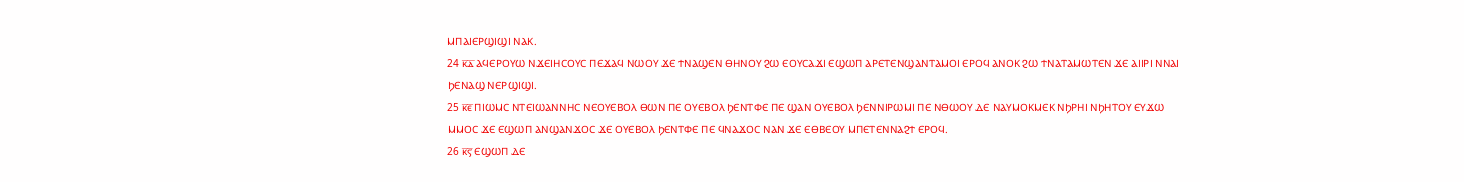ⲘⲠⲀⲒⲈⲢϢⲒϢⲒ ⲚⲀⲔ.
24 ⲕ̅ⲇ̅ ⲀϤⲈⲢⲞⲨⲰ ⲚϪⲈⲒⲎⲤⲞⲨⲤ ⲠⲈϪⲀϤ ⲚⲰⲞⲨ ϪⲈ ϮⲚⲀϢⲈⲚ ⲐⲎⲚⲞⲨ ϨⲰ ⲈⲞⲨⲤⲀϪⲒ ⲈϢⲰⲠ ⲀⲢⲈⲦⲈⲚϢⲀⲚⲦⲀⲘⲞⲒ ⲈⲢⲞϤ ⲀⲚⲞⲔ ϨⲰ ϮⲚⲀⲦⲀⲘⲰⲦⲈⲚ ϪⲈ ⲀⲒⲒⲢⲒ ⲚⲚⲀⲒ ϦⲈⲚⲀϢ ⲚⲈⲢϢⲒϢⲒ.
25 ⲕ̅ⲉ̅ ⲠⲒⲰⲘⲤ ⲚⲦⲈⲒⲰⲀⲚⲚⲎⲤ ⲚⲈⲞⲨⲈⲂⲞⲖ ⲐⲰⲚ ⲠⲈ ⲞⲨⲈⲂⲞⲖ ϦⲈⲚⲦⲪⲈ ⲠⲈ ϢⲀⲚ ⲞⲨⲈⲂⲞⲖ ϦⲈⲚⲚⲒⲢⲰⲘⲒ ⲠⲈ ⲚⲐⲰⲞⲨ ⲆⲈ ⲚⲀⲨⲘⲞⲔⲘⲈⲔ ⲚϦⲢⲎⲒ ⲚϦⲎⲦⲞⲨ ⲈⲨϪⲰ ⲘⲘⲞⲤ ϪⲈ ⲈϢⲰⲠ ⲀⲚϢⲀⲚϪⲞⲤ ϪⲈ ⲞⲨⲈⲂⲞⲖ ϦⲈⲚⲦⲪⲈ ⲠⲈ ϤⲚⲀϪⲞⲤ ⲚⲀⲚ ϪⲈ ⲈⲐⲂⲈⲞⲨ ⲘⲠⲈⲦⲈⲚⲚⲀϨϮ ⲈⲢⲞϤ.
26 ⲕ̅ⲋ̅ ⲈϢⲰⲠ ⲆⲈ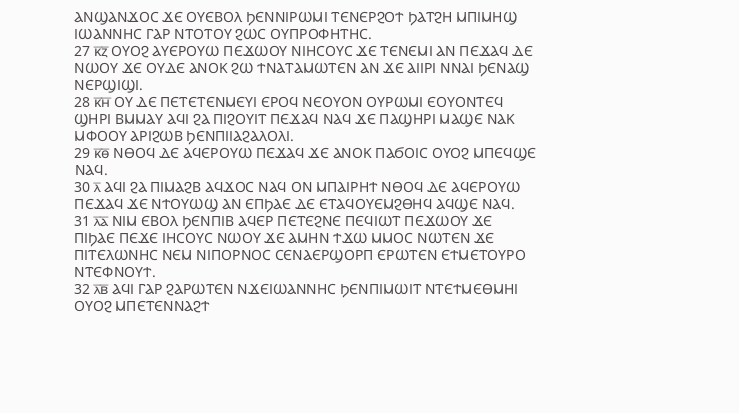ⲀⲚϢⲀⲚϪⲞⲤ ϪⲈ ⲞⲨⲈⲂⲞⲖ ϦⲈⲚⲚⲒⲢⲰⲘⲒ ⲦⲈⲚⲈⲢϨⲞϮ ϦⲀⲦϨⲎ ⲘⲠⲒⲘⲎϢ ⲒⲰⲀⲚⲚⲎⲤ ⲄⲀⲢ ⲚⲦⲞⲦⲞⲨ ϨⲰⲤ ⲞⲨⲠⲢⲞⲪⲎⲦⲎⲤ.
27 ⲕ̅ⲍ̅ ⲞⲨⲞϨ ⲀⲨⲈⲢⲞⲨⲰ ⲠⲈϪⲰⲞⲨ ⲚⲒⲎⲤⲞⲨⲤ ϪⲈ ⲦⲈⲚⲈⲘⲒ ⲀⲚ ⲠⲈϪⲀϤ ⲆⲈ ⲚⲰⲞⲨ ϪⲈ ⲞⲨⲆⲈ ⲀⲚⲞⲔ ϨⲰ ϮⲚⲀⲦⲀⲘⲰⲦⲈⲚ ⲀⲚ ϪⲈ ⲀⲒⲒⲢⲒ ⲚⲚⲀⲒ ϦⲈⲚⲀϢ ⲚⲈⲢϢⲒϢⲒ.
28 ⲕ̅ⲏ̅ ⲞⲨ ⲆⲈ ⲠⲈⲦⲈⲦⲈⲚⲘⲈⲨⲒ ⲈⲢⲞϤ ⲚⲈⲞⲨⲞⲚ ⲞⲨⲢⲰⲘⲒ ⲈⲞⲨⲞⲚⲦⲈϤ ϢⲎⲢⲒ ⲂⲘⲘⲀⲨ ⲀϤⲒ ϨⲀ ⲠⲒϨⲞⲨⲒⲦ ⲠⲈϪⲀϤ ⲚⲀϤ ϪⲈ ⲠⲀϢⲎⲢⲒ ⲘⲀϢⲈ ⲚⲀⲔ ⲘⲪⲞⲞⲨ ⲀⲢⲒϨⲰⲂ ϦⲈⲚⲠⲒⲒⲀϨⲀⲖⲞⲖⲒ.
29 ⲕ̅ⲑ̅ ⲚⲐⲞϤ ⲆⲈ ⲀϤⲈⲢⲞⲨⲰ ⲠⲈϪⲀϤ ϪⲈ ⲀⲚⲞⲔ ⲠⲀϬⲞⲒⲤ ⲞⲨⲞϨ ⲘⲠⲈϤϢⲈ ⲚⲀϤ.
30 ⲗ̅ ⲀϤⲒ ϨⲀ ⲠⲒⲘⲀϨⲂ ⲀϤϪⲞⲤ ⲚⲀϤ ⲞⲚ ⲘⲠⲀⲒⲢⲎϮ ⲚⲐⲞϤ ⲆⲈ ⲀϤⲈⲢⲞⲨⲰ ⲠⲈϪⲀϤ ϪⲈ ⲚϮⲞⲨⲰϢ ⲀⲚ ⲈⲠϦⲀⲈ ⲆⲈ ⲈⲦⲀϤⲞⲨⲈⲘϨⲐⲎϤ ⲀϤϢⲈ ⲚⲀϤ.
31 ⲗ̅ⲁ̅ ⲚⲒⲘ ⲈⲂⲞⲖ ϦⲈⲚⲠⲒⲂ ⲀϤⲈⲢ ⲠⲈⲦⲈϨⲚⲈ ⲠⲈϤⲒⲰⲦ ⲠⲈϪⲰⲞⲨ ϪⲈ ⲠⲒϦⲀⲈ ⲠⲈϪⲈ ⲒⲎⲤⲞⲨⲤ ⲚⲰⲞⲨ ϪⲈ ⲀⲘⲎⲚ ϮϪⲰ ⲘⲘⲞⲤ ⲚⲰⲦⲈⲚ ϪⲈ ⲠⲒⲦⲈⲖⲰⲚⲎⲤ ⲚⲈⲘ ⲚⲒⲠⲞⲢⲚⲞⲤ ⲤⲈⲚⲀⲈⲢϢⲞⲢⲠ ⲈⲢⲰⲦⲈⲚ ⲈϮⲘⲈⲦⲞⲨⲢⲞ ⲚⲦⲈⲪⲚⲞⲨϮ.
32 ⲗ̅ⲃ̅ ⲀϤⲒ ⲄⲀⲢ ϨⲀⲢⲰⲦⲈⲚ ⲚϪⲈⲒⲰⲀⲚⲚⲎⲤ ϦⲈⲚⲠⲒⲘⲰⲒⲦ ⲚⲦⲈϮⲘⲈⲐⲘⲎⲒ ⲞⲨⲞϨ ⲘⲠⲈⲦⲈⲚⲚⲀϨϮ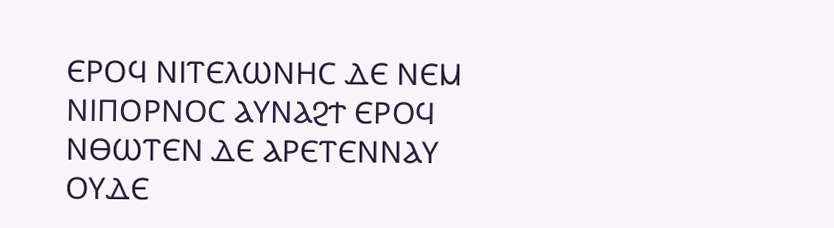ⲈⲢⲞϤ ⲚⲒⲦⲈⲖⲰⲚⲎⲤ ⲆⲈ ⲚⲈⲘ ⲚⲒⲠⲞⲢⲚⲞⲤ ⲀⲨⲚⲀϨϮ ⲈⲢⲞϤ ⲚⲐⲰⲦⲈⲚ ⲆⲈ ⲀⲢⲈⲦⲈⲚⲚⲀⲨ ⲞⲨⲆⲈ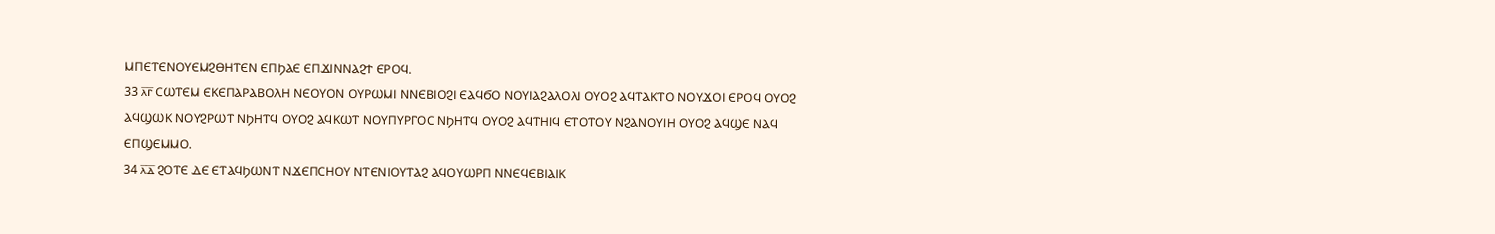ⲘⲠⲈⲦⲈⲚⲞⲨⲈⲘϨⲐⲎⲦⲈⲚ ⲈⲠϦⲀⲈ ⲈⲠϪⲒⲚⲚⲀϨϮ ⲈⲢⲞϤ.
33 ⲗ̅ⲅ̅ ⲤⲰⲦⲈⲘ ⲈⲔⲈⲠⲀⲢⲀⲂⲞⲖⲎ ⲚⲈⲞⲨⲞⲚ ⲞⲨⲢⲰⲘⲒ ⲚⲚⲈⲂⲒⲞϨⲒ ⲈⲀϤϬⲞ ⲚⲞⲨⲒⲀϨⲀⲖⲞⲖⲒ ⲞⲨⲞϨ ⲀϤⲦⲀⲔⲦⲞ ⲚⲞⲨϪⲞⲒ ⲈⲢⲞϤ ⲞⲨⲞϨ ⲀϤϢⲰⲔ ⲚⲞⲨϨⲢⲰⲦ ⲚϦⲎⲦϤ ⲞⲨⲞϨ ⲀϤⲔⲰⲦ ⲚⲞⲨⲠⲨⲢⲄⲞⲤ ⲚϦⲎⲦϤ ⲞⲨⲞϨ ⲀϤⲦⲎⲒϤ ⲈⲦⲞⲦⲞⲨ ⲚϨⲀⲚⲞⲨⲒⲎ ⲞⲨⲞϨ ⲀϤϢⲈ ⲚⲀϤ ⲈⲠϢⲈⲘⲘⲞ.
34 ⲗ̅ⲇ̅ ϨⲞⲦⲈ ⲆⲈ ⲈⲦⲀϤϦⲰⲚⲦ ⲚϪⲈⲠⲤⲎⲞⲨ ⲚⲦⲈⲚⲒⲞⲨⲦⲀϨ ⲀϤⲞⲨⲰⲢⲠ ⲚⲚⲈϤⲈⲂⲒⲀⲒⲔ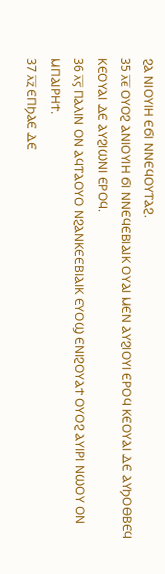ϨⲀ ⲚⲒⲞⲨⲒⲎ ⲈϬⲒ ⲚⲚⲈϤⲞⲨⲦⲀϨ.
35 ⲗ̅ⲉ̅ ⲞⲨⲞϨ ⲀⲚⲒⲞⲨⲒⲎ ϬⲒ ⲚⲚⲈϤⲈⲂⲒⲀⲒⲔ ⲞⲨⲀⲒ ⲘⲈⲚ ⲀⲨϨⲒⲞⲨⲒ ⲈⲢⲞϤ ⲔⲈⲞⲨⲀⲒ ⲆⲈ ⲀⲨϦⲞⲐⲂⲈϤ ⲔⲈⲞⲨⲀⲒ ⲆⲈ ⲀⲨϨⲒⲰⲚⲒ ⲈⲢⲞϤ.
36 ⲗ̅ⲋ̅ ⲠⲀⲖⲒⲚ ⲞⲚ ⲀϤⲦⲀⲞⲨⲞ ⲚϨⲀⲚⲔⲈⲈⲂⲒⲀⲒⲔ ⲈⲨⲞϢ ⲈⲚⲒϨⲞⲨⲀϮ ⲞⲨⲞϨ ⲀⲨⲒⲢⲒ ⲚⲰⲞⲨ ⲞⲚ ⲘⲠⲀⲒⲢⲎϮ.
37 ⲗ̅ⲍ̅ ⲈⲠϦⲀⲈ ⲆⲈ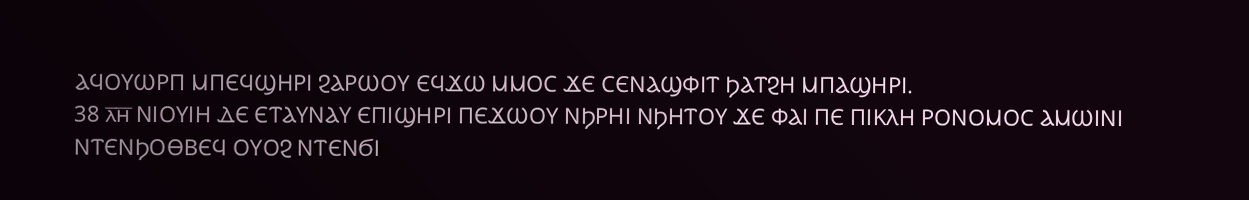ⲀϤⲞⲨⲰⲢⲠ ⲘⲠⲈϤϢⲎⲢⲒ ϨⲀⲢⲰⲞⲨ ⲈϤϪⲰ ⲘⲘⲞⲤ ϪⲈ ⲤⲈⲚⲀϢⲪⲒⲦ ϦⲀⲦϨⲎ ⲘⲠⲀϢⲎⲢⲒ.
38 ⲗ̅ⲏ̅ ⲚⲒⲞⲨⲒⲎ ⲆⲈ ⲈⲦⲀⲨⲚⲀⲨ ⲈⲠⲒϢⲎⲢⲒ ⲠⲈϪⲰⲞⲨ ⲚϦⲢⲎⲒ ⲚϦⲎⲦⲞⲨ ϪⲈ ⲪⲀⲒ ⲠⲈ ⲠⲒⲔⲖⲎ ⲢⲞⲚⲞⲘⲞⲤ ⲀⲘⲰⲒⲚⲒ ⲚⲦⲈⲚϦⲞⲐⲂⲈϤ ⲞⲨⲞϨ ⲚⲦⲈⲚϬⲒ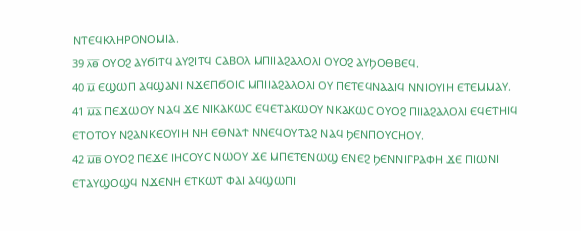ⲚⲦⲈϤⲔⲖⲎⲢⲞⲚⲞⲘⲒⲀ.
39 ⲗ̅ⲑ̅ ⲞⲨⲞϨ ⲀⲨϬⲒⲦϤ ⲀⲨϨⲒⲦϤ ⲤⲀⲂⲞⲖ ⲘⲠⲒⲒⲀϨⲀⲖⲞⲖⲒ ⲞⲨⲞϨ ⲀⲨϦⲞⲐⲂⲈϤ.
40 ⲙ̅ ⲈϢⲰⲠ ⲀϤϢⲀⲚⲒ ⲚϪⲈⲠϬⲞⲒⲤ ⲘⲠⲒⲒⲀϨⲀⲖⲞⲖⲒ ⲞⲨ ⲠⲈⲦⲈϤⲚⲀⲀⲒϤ ⲚⲚⲒⲞⲨⲒⲎ ⲈⲦⲈⲘⲘⲀⲨ.
41 ⲙ̅ⲁ̅ ⲠⲈϪⲰⲞⲨ ⲚⲀϤ ϪⲈ ⲚⲒⲔⲀⲔⲰⲤ ⲈϤⲈⲦⲀⲔⲰⲞⲨ ⲚⲔⲀⲔⲰⲤ ⲞⲨⲞϨ ⲠⲒⲒⲀϨⲀⲖⲞⲖⲒ ⲈϤⲈⲦⲎⲒϤ ⲈⲦⲞⲦⲞⲨ ⲚϨⲀⲚⲔⲈⲞⲨⲒⲎ ⲚⲎ ⲈⲐⲚⲀϮ ⲚⲚⲈϤⲞⲨⲦⲀϨ ⲚⲀϤ ϦⲈⲚⲠⲞⲨⲤⲎⲞⲨ.
42 ⲙ̅ⲃ̅ ⲞⲨⲞϨ ⲠⲈϪⲈ ⲒⲎⲤⲞⲨⲤ ⲚⲰⲞⲨ ϪⲈ ⲘⲠⲈⲦⲈⲚⲰϢ ⲈⲚⲈϨ ϦⲈⲚⲚⲒⲄⲢⲀⲪⲎ ϪⲈ ⲠⲒⲰⲚⲒ ⲈⲦⲀⲨϢⲞϢϤ ⲚϪⲈⲚⲎ ⲈⲦⲔⲰⲦ ⲪⲀⲒ ⲀϤϢⲰⲠⲒ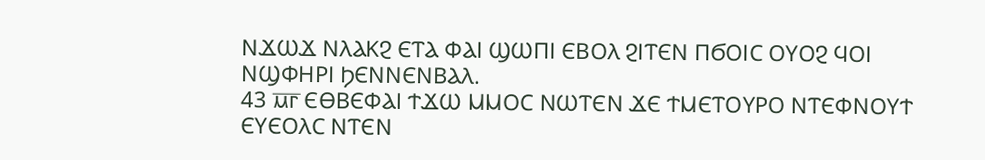ⲚϪⲰϪ ⲚⲖⲀⲔϨ ⲈⲦⲀ ⲪⲀⲒ ϢⲰⲠⲒ ⲈⲂⲞⲖ ϨⲒⲦⲈⲚ ⲠϬⲞⲒⲤ ⲞⲨⲞϨ ϤⲞⲒ ⲚϢⲪⲎⲢⲒ ϦⲈⲚⲚⲈⲚⲂⲀⲖ.
43 ⲙ̅ⲅ̅ ⲈⲐⲂⲈⲪⲀⲒ ϮϪⲰ ⲘⲘⲞⲤ ⲚⲰⲦⲈⲚ ϪⲈ ϮⲘⲈⲦⲞⲨⲢⲞ ⲚⲦⲈⲪⲚⲞⲨϮ ⲈⲨⲈⲞⲖⲤ ⲚⲦⲈⲚ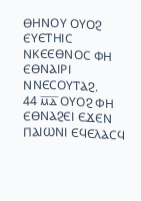ⲐⲎⲚⲞⲨ ⲞⲨⲞϨ ⲈⲨⲈⲦⲎⲒⲤ ⲚⲔⲈⲈⲐⲚⲞⲤ ⲪⲎ ⲈⲐⲚⲀⲒⲢⲒ ⲚⲚⲈⲤⲞⲨⲦⲀϨ.
44 ⲙ̅ⲇ̅ ⲞⲨⲞϨ ⲪⲎ ⲈⲐⲚⲀϨⲈⲒ ⲈϪⲈⲚ ⲠⲀⲒⲰⲚⲒ ⲈϤⲈⲖⲀⲤϤ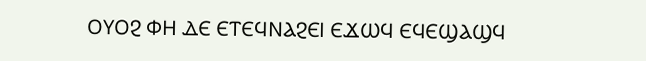ⲞⲨⲞϨ ⲪⲎ ⲆⲈ ⲈⲦⲈϤⲚⲀϨⲈⲒ ⲈϪⲰϤ ⲈϤⲈϢⲀϢϤ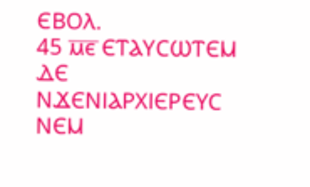ⲈⲂⲞⲖ.
45 ⲙ̅ⲉ̅ ⲈⲦⲀⲨⲤⲰⲦⲈⲘ ⲆⲈ ⲚϪⲈⲚⲒⲀⲢⲬⲒⲈⲢⲈⲨⲤ ⲚⲈⲘ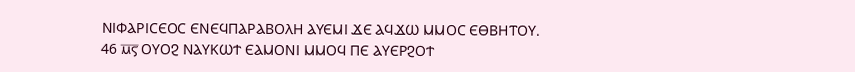ⲚⲒⲪⲀⲢⲒⲤⲈⲞⲤ ⲈⲚⲈϤⲠⲀⲢⲀⲂⲞⲖⲎ ⲀⲨⲈⲘⲒ ϪⲈ ⲀϤϪⲰ ⲘⲘⲞⲤ ⲈⲐⲂⲎⲦⲞⲨ.
46 ⲙ̅ⲋ̅ ⲞⲨⲞϨ ⲚⲀⲨⲔⲰϮ ⲈⲀⲘⲞⲚⲒ ⲘⲘⲞϤ ⲠⲈ ⲀⲨⲈⲢϨⲞϮ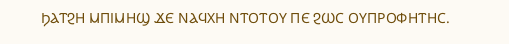ϦⲀⲦϨⲎ ⲘⲠⲒⲘⲎϢ ϪⲈ ⲚⲀϤⲬⲎ ⲚⲦⲞⲦⲞⲨ ⲠⲈ ϨⲰⲤ ⲞⲨⲠⲢⲞⲪⲎⲦⲎⲤ.